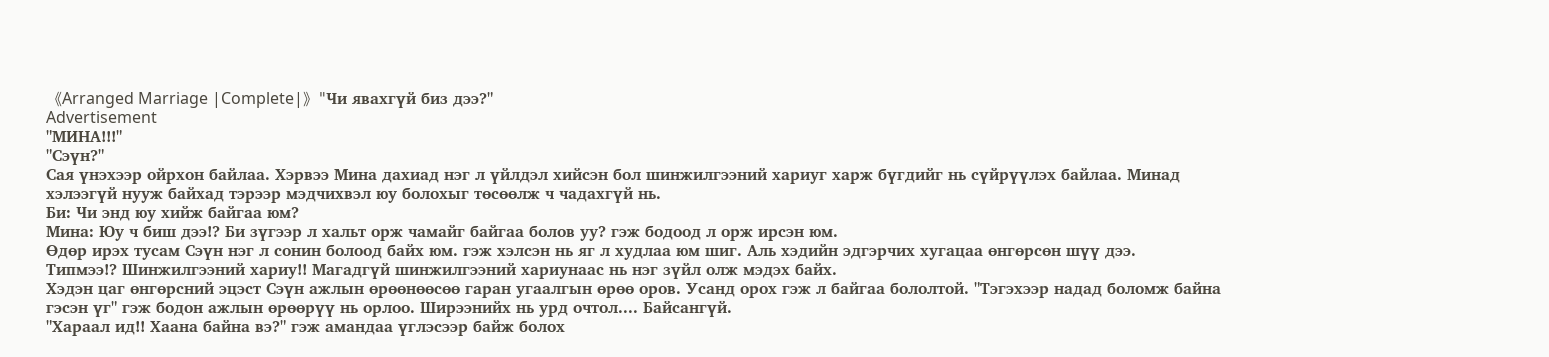《Arranged Marriage |Complete|》"Чи явахгүй биз дээ?"
Advertisement
"МИНА!!!"
"Сэүн?"
Сая үнэхээр ойрхон байлаа. Хэрвээ Мина дахиад нэг л үйлдэл хийсэн бол шинжилгээний хариуг харж бүгдийг нь сүйрүүлэх байлаа. Минад хэлээгүй нууж байхад тэрээр мэдчихвэл юу болохыг төсөөлж ч чадахгүй нь.
Би: Чи энд юу хийж байгаа юм?
Мина: Юу ч биш дээ!? Би зүгээр л хальт орж чамайг байгаа болов уу? гэж бодоод л орж ирсэн юм.
Өдөр ирэх тусам Сэүн нэг л сонин болоод байх юм. гэж хэлсэн нь яг л худлаа юм шиг. Аль хэдийн эдгэрчих хугацаа өнгөрсөн шүү дээ.
Типмээ!? Шинжилгээний хариу!! Магадгүй шинжилгээний хариунаас нь нэг зүйл олж мэдэх байх.
Хэдэн цаг өнгөрсний эцэст Сэүн ажлын өрөөнөөсөө гаран угаалгын өрөө оров. Усанд орох гэж л байгаа бололтой. "Тэгэхээр надад боломж байна гэсэн үг" гэж бодон ажлын өрөөрүү нь орлоо. Ширээнийх нь урд очтол.... Байсангүй.
"Хараал ид!! Хаана байна вэ?" гэж амандаа үглэсээр байж болох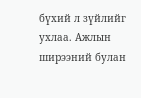бүхий л зүйлийг ухлаа. Ажлын ширээний булан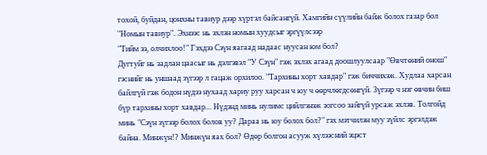тохой, буйдан, цонхны тавиур дээр хүртэл байсангүй. Хамгийн сүүлийн байж болох газар бол "Номын тавиур". Эхнээс нь эхлэн номын хуудсыг эргүүлсээр
"Тийм ээ, олчихлоо!" Гэхдээ Сэүн яагаад надаас нуусан юм бол?
Дугтуйг нь задлан цаасыг нь дэлгэвэл "У Сэүн" гэж эхлэх агаад доошлуулсаар "Өвчтөний онош" гэснийг нь уншаад зүгээр л гацаж орхилоо. "Тархины хорт хавдар" гэж биччихэж. Худлаа харсан байлгүй гэж бодон нүдээ нухаад хариу руу харсан ч юу ч өөрчлөгдсөнгүй. Зүгээр ч нэг өвчин биш бүр тархины хорт хавдар... Нүдэнд минь нулимс цийлгэнэж зогсоо зайгүй урсаж эхлэв. Толгойд минь "Сэүн зүгээр болох болов уу? Дараа нь юу болох бол?" гэх мэтчилэн муу зүйлс эргэлдэж байна. Минжүн!? Минжүн яах бол? Өдөр болгон асууж хүлээсний эцэст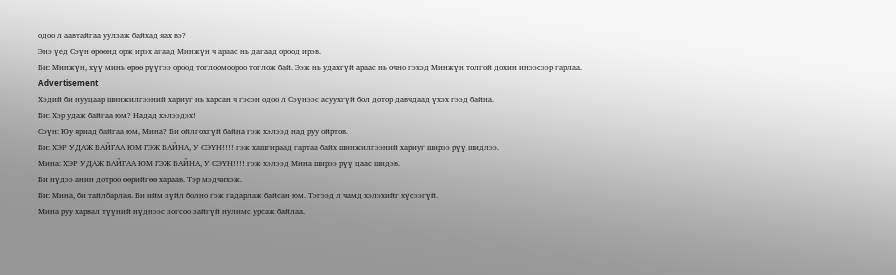одоо л аавтайгаа уулзаж байхад яах вэ?
Энэ үед Сэүн өрөөнд орж ирэх агаад Минжүн ч араас нь дагаад ороод ирэв.
Би: Минжүн, хүү минь өрөө рүүгээ ороод тоглоомоороо тоглож бай. Ээж нь удахгүй араас нь очно гэхэд Минжүн толгой дохин инээсээр гарлаа.
Advertisement
Хэдий би нууцаар шинжилгээний хариуг нь харсан ч гэсэн одоо л Сэүнээс асуухгүй бол дотор давчдаад үхэх гээд байна.
Би: Хэр удаж байгаа юм? Надад хэлээдэх!
Сэүн: Юу яриад байгаа юм, Мина? Би ойлгохгүй байна гэж хэлээд над руу ойртов.
Би: ХЭР УДАЖ БАЙГАА ЮМ ГЭЖ БАЙНА, У СЭҮН!!!! гэж хашгираад гартаа байх шинжилгээний хариуг ширээ рүү шидлээ.
Мина: ХЭР УДАЖ БАЙГАА ЮМ ГЭЖ БАЙНА, У СЭҮН!!!! гэж хэлээд Мина ширээ рүү цаас шидэв.
Би нүдээ анин дотроо өөрийгөө хараав. Тэр мэдчихэж.
Би: Мина, би тайлбарлая. Би ийм зүйл болно гэж гадарлаж байсан юм. Тэгээд л чамд хэлэхийг хүсээгүй.
Мина руу харвал түүний нүднээс зогсоо зайгүй нулимс урсаж байлаа.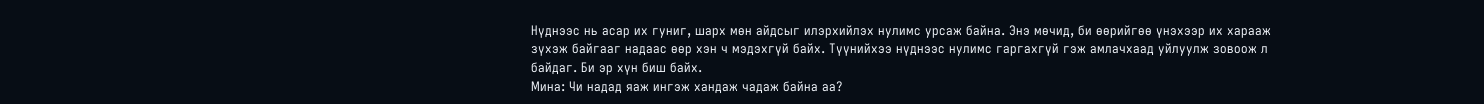Нүднээс нь асар их гуниг, шарх мөн айдсыг илэрхийлэх нулимс урсаж байна. Энэ мөчид, би өөрийгөө үнэхээр их харааж зүхэж байгааг надаас өөр хэн ч мэдэхгүй байх. Түүнийхээ нүднээс нулимс гаргахгүй гэж амлачхаад уйлуулж зовоож л байдаг. Би эр хүн биш байх.
Мина: Чи надад яаж ингэж хандаж чадаж байна аа?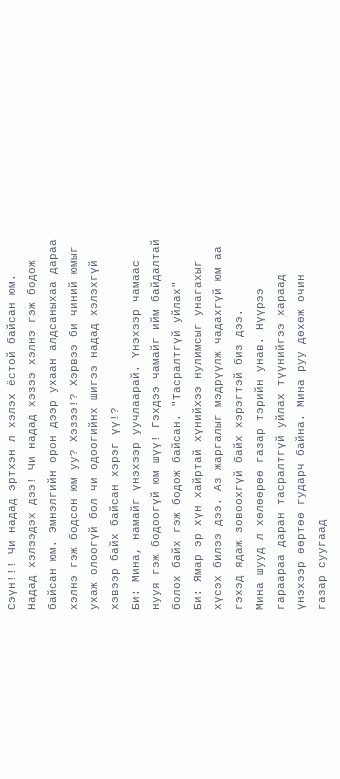Сэүн!!! Чи надад эртхэн л хэлэх ёстой байсан юм. Надад хэлээдэх дээ! Чи надад хэзээ хэлнэ гэж бодож байсан юм. Эмнэлгийн орон дээр ухаан алдсаныхаа дараа хэлнэ гэж бодсон юм уу? Хэзээ!? Хэрвээ би чиний юмыг ухаж олоогүй бол чи одоогийнх шигээ надад хэлэхгүй хэвээр байх байсан хэрэг үү!?
Би: Мина, намайг үнэхээр уучлаарай. Үнэхээр чамаас нууя гэж бодоогүй юм шүү! Гэхдээ чамайг ийм байдалтай болох байх гэж бодож байсан. "Тасралтгүй уйлах"
Би: Ямар эр хүн хайртай хүнийхээ нулимсыг унагахыг хүсэх билээ дээ. Аз жаргалыг мэдрүүлж чадахгүй юм аа гэхэд ядаж зовоохгүй байх хэрэгтэй биз дээ.
Мина шууд л хөлөөрөө газар тэрийн унав. Нүүрээ гараараа даран тасралтгүй уйлах түүнийгээ хараад үнэхээр өөртөө гударч байна. Мина руу дөхөж очин газар суугаад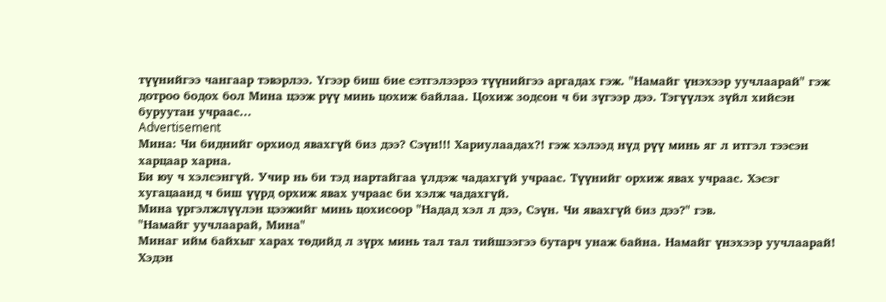түүнийгээ чангаар тэвэрлээ. Үгээр биш бие сэтгэлээрээ түүнийгээ аргадах гэж. "Намайг үнэхээр уучлаарай" гэж дотроо бодох бол Мина цээж рүү минь цохиж байлаа. Цохиж зодсон ч би зүгээр дээ. Тэгүүлэх зүйл хийсэн буруутан учраас...
Advertisement
Мина: Чи биднийг орхиод явахгүй биз дээ? Сэүн!!! Хариулаадах?! гэж хэлээд нүд рүү минь яг л итгэл тээсэн харцаар харна.
Би юу ч хэлсэнгүй. Учир нь би тэд нартайгаа үлдэж чадахгүй учраас. Түүнийг орхиж явах учраас. Хэсэг хугацаанд ч биш үүрд орхиж явах учраас би хэлж чадахгүй.
Мина үргэлжлүүлэн цээжийг минь цохисоор "Надад хэл л дээ, Сэүн. Чи явахгүй биз дээ?" гэв.
"Намайг уучлаарай, Мина"
Минаг ийм байхыг харах төдийд л зүрх минь тал тал тийшээгээ бутарч унаж байна. Намайг үнэхээр уучлаарай!
Хэдэн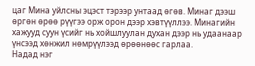цаг Мина уйлсны эцэст тэрээр унтаад өгөв. Минаг дээш өргөн өрөө рүүгээ орж орон дээр хэвтүүллээ. Минагийн хажууд суун үсийг нь хойшлуулан духан дээр нь удаанаар үнсээд хөнжил нөмрүүлээд өрөөнөөс гарлаа.
Надад нэг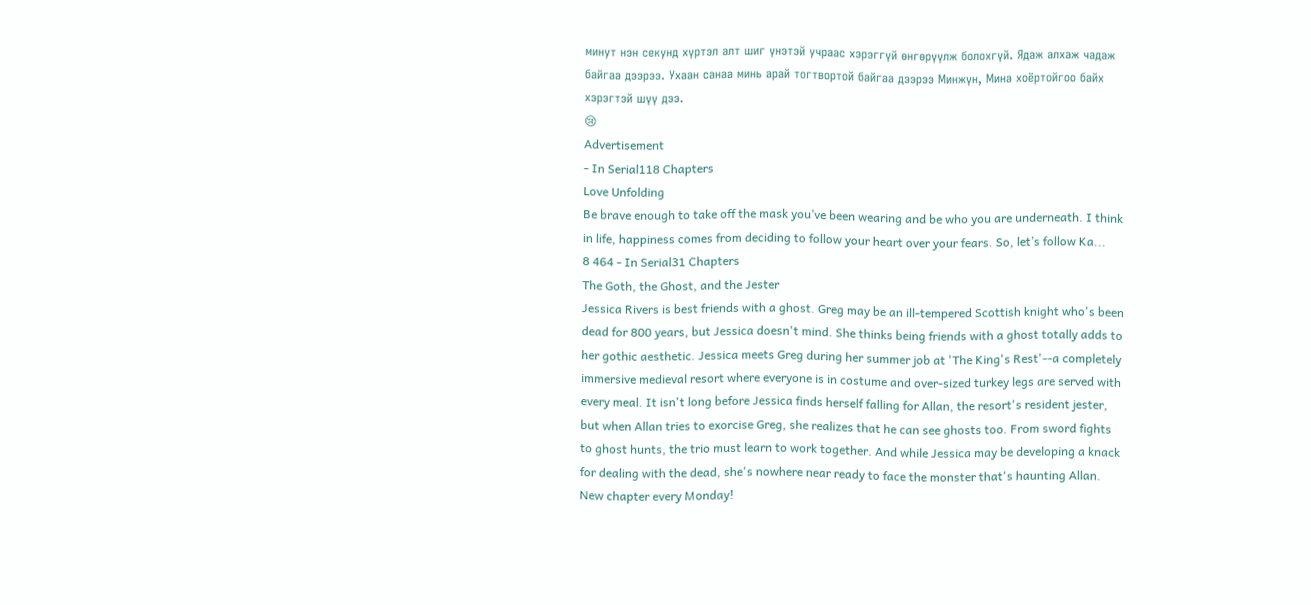минут нэн секунд хүртэл алт шиг үнэтэй учраас хэрэггүй өнгөрүүлж болохгүй. Ядаж алхаж чадаж байгаа дээрээ. Ухаан санаа минь арай тогтвортой байгаа дээрээ Минжүн, Мина хоёртойгоо байх хэрэгтэй шүү дээ.
😢
Advertisement
- In Serial118 Chapters
Love Unfolding
Be brave enough to take off the mask you’ve been wearing and be who you are underneath. I think in life, happiness comes from deciding to follow your heart over your fears. So, let’s follow Ka...
8 464 - In Serial31 Chapters
The Goth, the Ghost, and the Jester
Jessica Rivers is best friends with a ghost. Greg may be an ill-tempered Scottish knight who's been dead for 800 years, but Jessica doesn't mind. She thinks being friends with a ghost totally adds to her gothic aesthetic. Jessica meets Greg during her summer job at 'The King's Rest'--a completely immersive medieval resort where everyone is in costume and over-sized turkey legs are served with every meal. It isn't long before Jessica finds herself falling for Allan, the resort's resident jester, but when Allan tries to exorcise Greg, she realizes that he can see ghosts too. From sword fights to ghost hunts, the trio must learn to work together. And while Jessica may be developing a knack for dealing with the dead, she's nowhere near ready to face the monster that's haunting Allan. New chapter every Monday!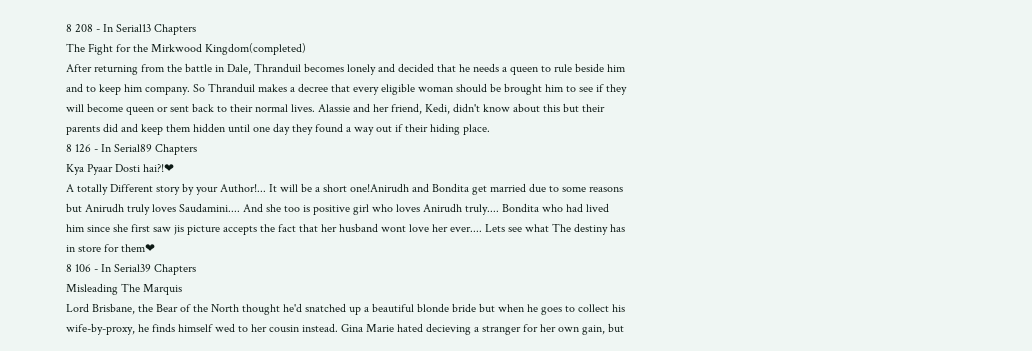8 208 - In Serial13 Chapters
The Fight for the Mirkwood Kingdom(completed)
After returning from the battle in Dale, Thranduil becomes lonely and decided that he needs a queen to rule beside him and to keep him company. So Thranduil makes a decree that every eligible woman should be brought him to see if they will become queen or sent back to their normal lives. Alassie and her friend, Kedi, didn't know about this but their parents did and keep them hidden until one day they found a way out if their hiding place.
8 126 - In Serial89 Chapters
Kya Pyaar Dosti hai?!❤
A totally Different story by your Author!... It will be a short one!Anirudh and Bondita get married due to some reasons but Anirudh truly loves Saudamini.... And she too is positive girl who loves Anirudh truly.... Bondita who had lived him since she first saw jis picture accepts the fact that her husband wont love her ever.... Lets see what The destiny has in store for them❤
8 106 - In Serial39 Chapters
Misleading The Marquis
Lord Brisbane, the Bear of the North thought he'd snatched up a beautiful blonde bride but when he goes to collect his wife-by-proxy, he finds himself wed to her cousin instead. Gina Marie hated decieving a stranger for her own gain, but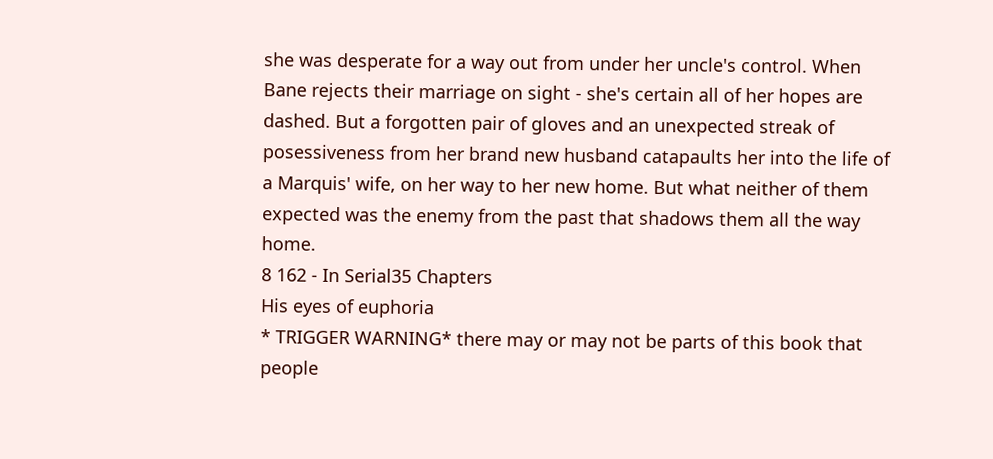she was desperate for a way out from under her uncle's control. When Bane rejects their marriage on sight - she's certain all of her hopes are dashed. But a forgotten pair of gloves and an unexpected streak of posessiveness from her brand new husband catapaults her into the life of a Marquis' wife, on her way to her new home. But what neither of them expected was the enemy from the past that shadows them all the way home.
8 162 - In Serial35 Chapters
His eyes of euphoria
* TRIGGER WARNING* there may or may not be parts of this book that people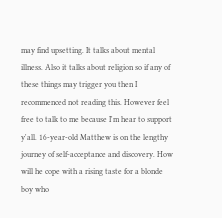may find upsetting. It talks about mental illness. Also it talks about religion so if any of these things may trigger you then I recommenced not reading this. However feel free to talk to me because I'm hear to support y'all. 16-year-old Matthew is on the lengthy journey of self-acceptance and discovery. How will he cope with a rising taste for a blonde boy who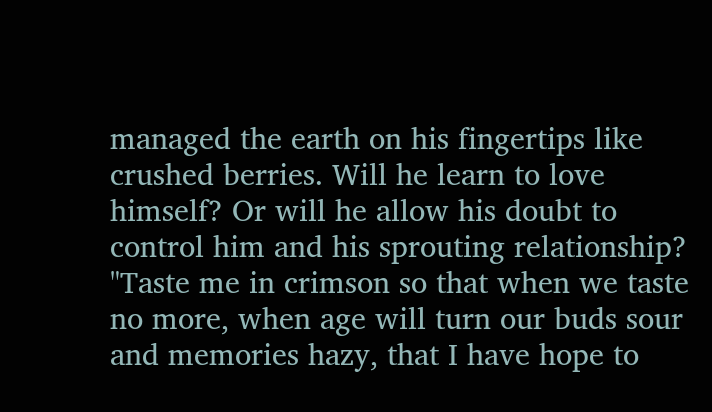managed the earth on his fingertips like crushed berries. Will he learn to love himself? Or will he allow his doubt to control him and his sprouting relationship? "Taste me in crimson so that when we taste no more, when age will turn our buds sour and memories hazy, that I have hope to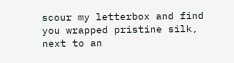scour my letterbox and find you wrapped pristine silk, next to an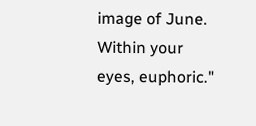image of June. Within your eyes, euphoric."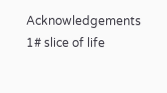Acknowledgements 1# slice of life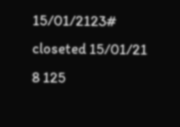15/01/2123# closeted 15/01/21
8 125